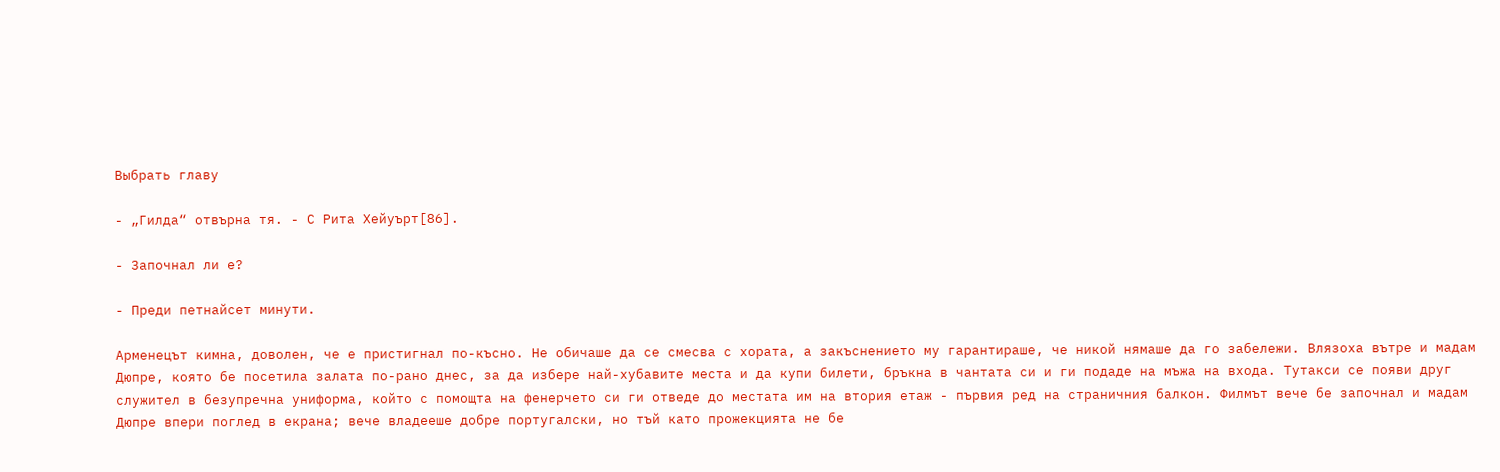Выбрать главу

- „Гилда“ отвърна тя. - С Рита Хейуърт[86].

- Започнал ли е?

- Преди петнайсет минути.

Арменецът кимна, доволен, че е пристигнал по-късно. Не обичаше да се смесва с хората, а закъснението му гарантираше, че никой нямаше да го забележи. Влязоха вътре и мадам Дюпре, която бе посетила залата по-рано днес, за да избере най-хубавите места и да купи билети, бръкна в чантата си и ги подаде на мъжа на входа. Тутакси се появи друг служител в безупречна униформа, който с помощта на фенерчето си ги отведе до местата им на втория етаж - първия ред на страничния балкон. Филмът вече бе започнал и мадам Дюпре впери поглед в екрана; вече владееше добре португалски, но тъй като прожекцията не бе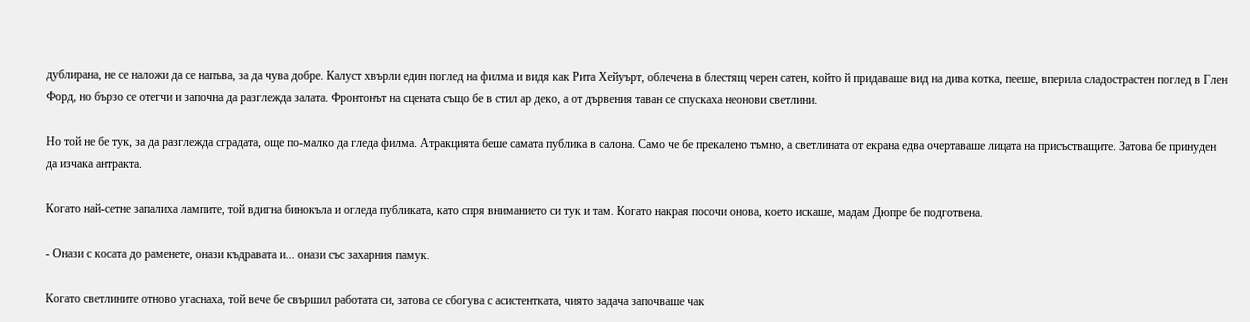дублирана, не се наложи да се напъва, за да чува добре. Калуст хвърли един поглед на филма и видя как Рита Хейуърт, облечена в блестящ черен сатен, който й придаваше вид на дива котка, пееше, вперила сладострастен поглед в Глен Форд, но бързо се отегчи и започна да разглежда залата. Фронтонът на сцената също бе в стил ар деко, а от дървения таван се спускаха неонови светлини.

Но той не бе тук, за да разглежда сградата, още по-малко да гледа филма. Атракцията беше самата публика в салона. Само че бе прекалено тъмно, а светлината от екрана едва очертаваше лицата на присъстващите. Затова бе принуден да изчака антракта.

Когато най-сетне запалиха лампите, той вдигна бинокъла и огледа публиката, като спря вниманието си тук и там. Когато накрая посочи онова, което искаше, мадам Дюпре бе подготвена.

- Онази с косата до раменете, онази къдравата и... онази със захарния памук.

Когато светлините отново угаснаха, той вече бе свършил работата си, затова се сбогува с асистентката, чиято задача започваше чак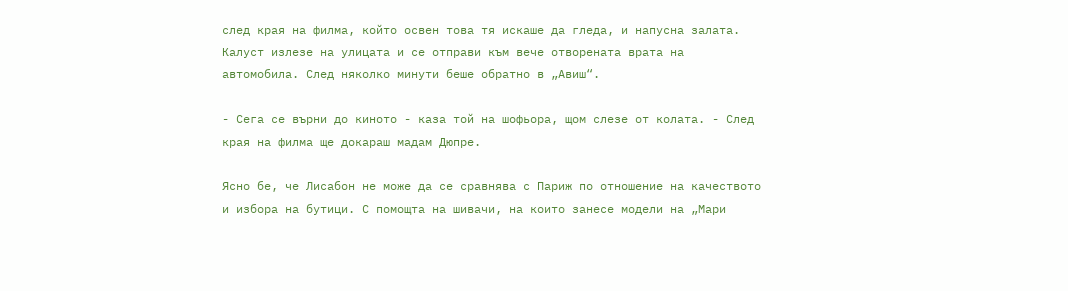след края на филма, който освен това тя искаше да гледа, и напусна залата. Калуст излезе на улицата и се отправи към вече отворената врата на автомобила. След няколко минути беше обратно в „Авиш“.

- Сега се върни до киното - каза той на шофьора, щом слезе от колата. - След края на филма ще докараш мадам Дюпре.

Ясно бе, че Лисабон не може да се сравнява с Париж по отношение на качеството и избора на бутици. С помощта на шивачи, на които занесе модели на „Мари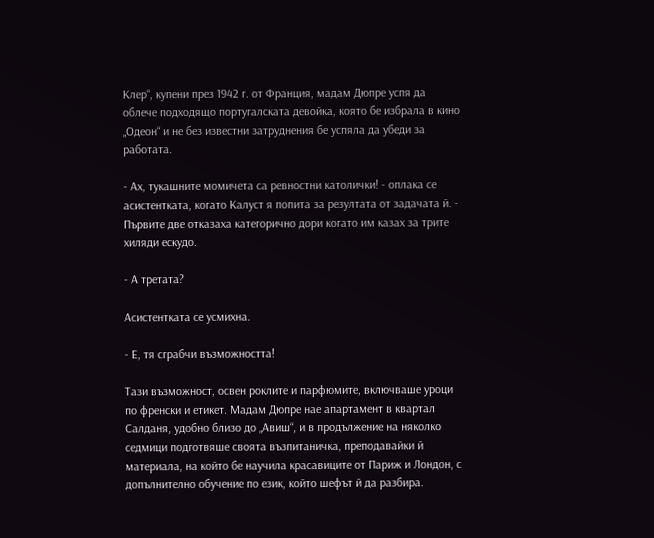Клер“, купени през 1942 г. от Франция, мадам Дюпре успя да облече подходящо португалската девойка, която бе избрала в кино „Одеон“ и не без известни затруднения бе успяла да убеди за работата.

- Ах, тукашните момичета са ревностни католички! - оплака се асистентката, когато Калуст я попита за резултата от задачата й. - Първите две отказаха категорично дори когато им казах за трите хиляди ескудо.

- А третата?

Асистентката се усмихна.

- Е, тя сграбчи възможността!

Тази възможност, освен роклите и парфюмите, включваше уроци по френски и етикет. Мадам Дюпре нае апартамент в квартал Салданя, удобно близо до „Авиш“, и в продължение на няколко седмици подготвяше своята възпитаничка, преподавайки й материала, на който бе научила красавиците от Париж и Лондон, с допълнително обучение по език, който шефът й да разбира.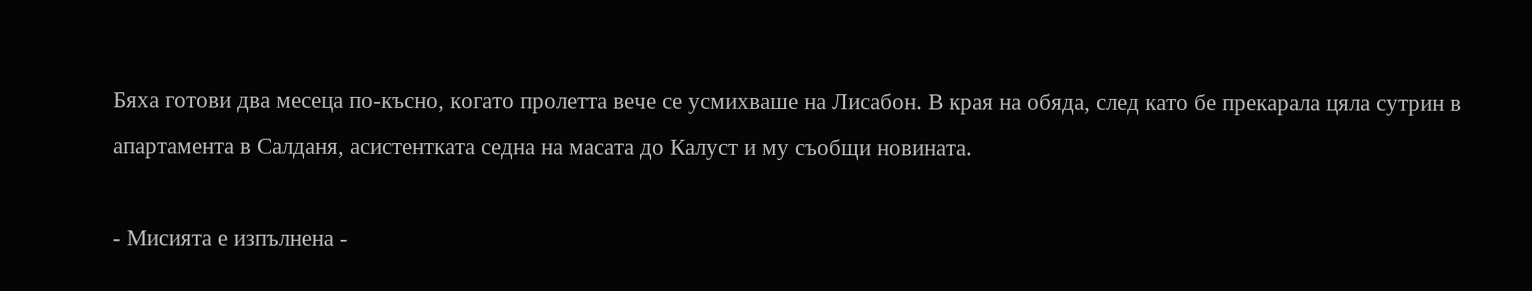Бяха готови два месеца по-късно, когато пролетта вече се усмихваше на Лисабон. В края на обяда, след като бе прекарала цяла сутрин в апартамента в Салданя, асистентката седна на масата до Калуст и му съобщи новината.

- Мисията е изпълнена -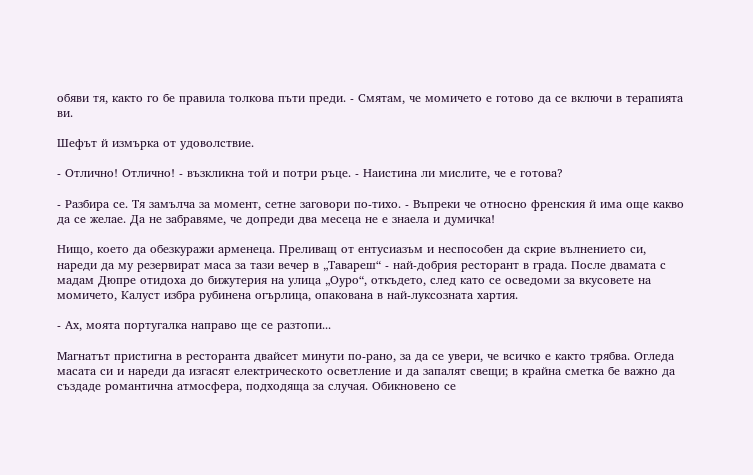обяви тя, както го бе правила толкова пъти преди. - Смятам, че момичето е готово да се включи в терапията ви.

Шефът й измърка от удоволствие.

- Отлично! Отлично! - възкликна той и потри ръце. - Наистина ли мислите, че е готова?

- Разбира се. Тя замълча за момент, сетне заговори по-тихо. - Въпреки че относно френския й има още какво да се желае. Да не забравяме, че допреди два месеца не е знаела и думичка!

Нищо, което да обезкуражи арменеца. Преливащ от ентусиазъм и неспособен да скрие вълнението си, нареди да му резервират маса за тази вечер в „Тавареш“ - най-добрия ресторант в града. После двамата с мадам Дюпре отидоха до бижутерия на улица „Оуро“, откъдето, след като се осведоми за вкусовете на момичето, Калуст избра рубинена огърлица, опакована в най-луксозната хартия.

- Ах, моята португалка направо ще се разтопи...

Магнатът пристигна в ресторанта двайсет минути по-рано, за да се увери, че всичко е както трябва. Огледа масата си и нареди да изгасят електрическото осветление и да запалят свещи; в крайна сметка бе важно да създаде романтична атмосфера, подходяща за случая. Обикновено се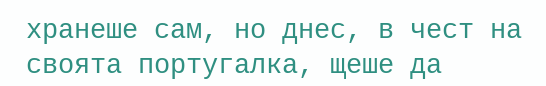хранеше сам, но днес, в чест на своята португалка, щеше да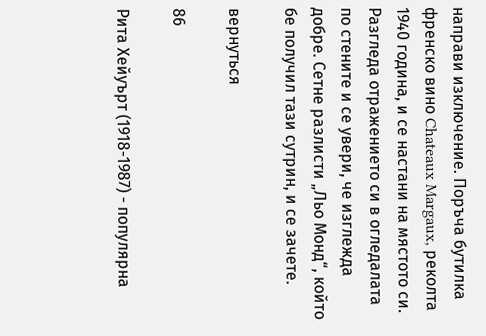направи изключение. Поръча бутилка френско вино Chateaux Margaux, реколта 1940 година, и се настани на мястото си. Разгледа отражението си в огледалата по стените и се увери, че изглежда добре. Сетне разлисти „Льо Монд“, който бе получил тази сутрин, и се зачете.

вернуться

86

Рита Хейуърт (1918-1987) - популярна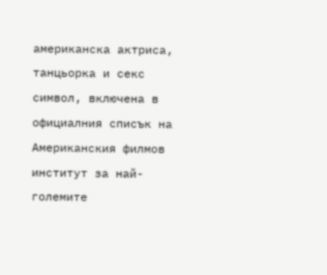американска актриса, танцьорка и секс символ, включена в официалния списък на Американския филмов институт за най-големите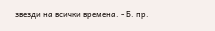звезди на всички времена. - Б. пр.